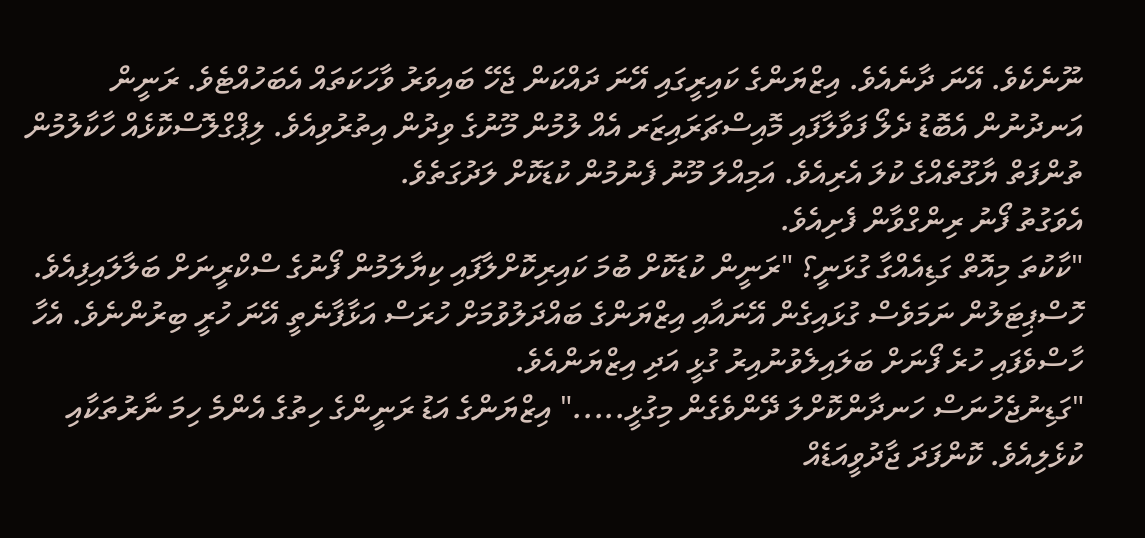ނޫނެކެވެ. އޭނަ ދާނެއެވެ. އިޒްޔަންގެ ކައިރީގައި އޭނަ ދައްކަން ޖެހޭ ބައިވަރު ވާހަކަތައް އެބަހުއްޓެވެ. ރަނީން އަނދުނުން އެބޮޑު ދެލޯ ފަވާލާފައި މޮއިސްޗަރައިޒަރ އެއް ލުމުން މޫނުގެ ވިދުން އިތުރުވިއެވެ. ލިޕްގްލޮސްކޮޅެއް ހާކާލުމުން ތުންފަތް ޔާގޫތެއްގެ ކުލަ އެރިއެވެ. އަމިއްލަ މޫނު ފެނުމުން ކުޑަކޮށް ލަދުގަތެވެ.
އެވަގުތު ފޯނު ރިންގްވާން ފެށިއެވެ.
"ކާކުތަ މިއޮތް ގަޑިއެއްގާ ގުޅަނީ؟ "ރަނީން ކުޑަކޮށް ބުމަ ކައިރިކޮށްލާފައި ކިޔާލަމުން ފޯނުގެ ސްކްރީނަށް ބަލާލައިފިއެވެ. ހޮސްޕިޓަލުން ނަމަވެސް ގުޅައިގެން އޭނައާއި އިޒްޔަންގެ ބައްދަލުވުމަށް ހުރަސް އަޅާފާނެތީ އޭނަ ހުރީ ބިރުންނެވެ. އެހާ ހާސްވެފައި ހުރެ ފޯނަށް ބަލައިލެވުނުއިރު ގުޅީ އަދި އިޒްޔަންއެވެ.
"ގަޑިނުޖެހުނަސް ހަނދާންކޮށްލަ ދޭންވެގެން މިގުޅީ....." އިޒްޔަންގެ އަޑު ރަނީންގެ ހިތުގެ އެންމެ ހިމަ ނާރުތަކާއި ކުޅެލިއެވެ. ކޮންފަދަ ޖާދުވީއަޑެއް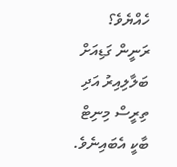ހެއްޔެވެ؟ ރަނީން ގަޑިއަށް ބަލާލިއިރު އަދި ތިރީސް މިނިޓް ބާކީ އެބައިނެވެ.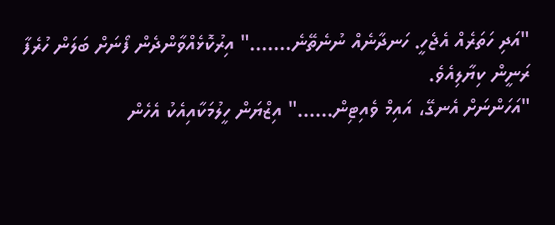"އަދި ހަތަރެއް އެޖެހީ. ހަނދާނެއް ނުނެތޭނެ......." އިރުކޮޅެއްވާންދެން ފޯނަށް ބަލަން ހުރެފާ ރަނީން ކިޔާލިއެވެ.
"އަހަންނަށް އެނގޭ، އައިމް ވެއިޓިން......" އިޒްޔަން ހީލުމަކާއިއެކު އެހެން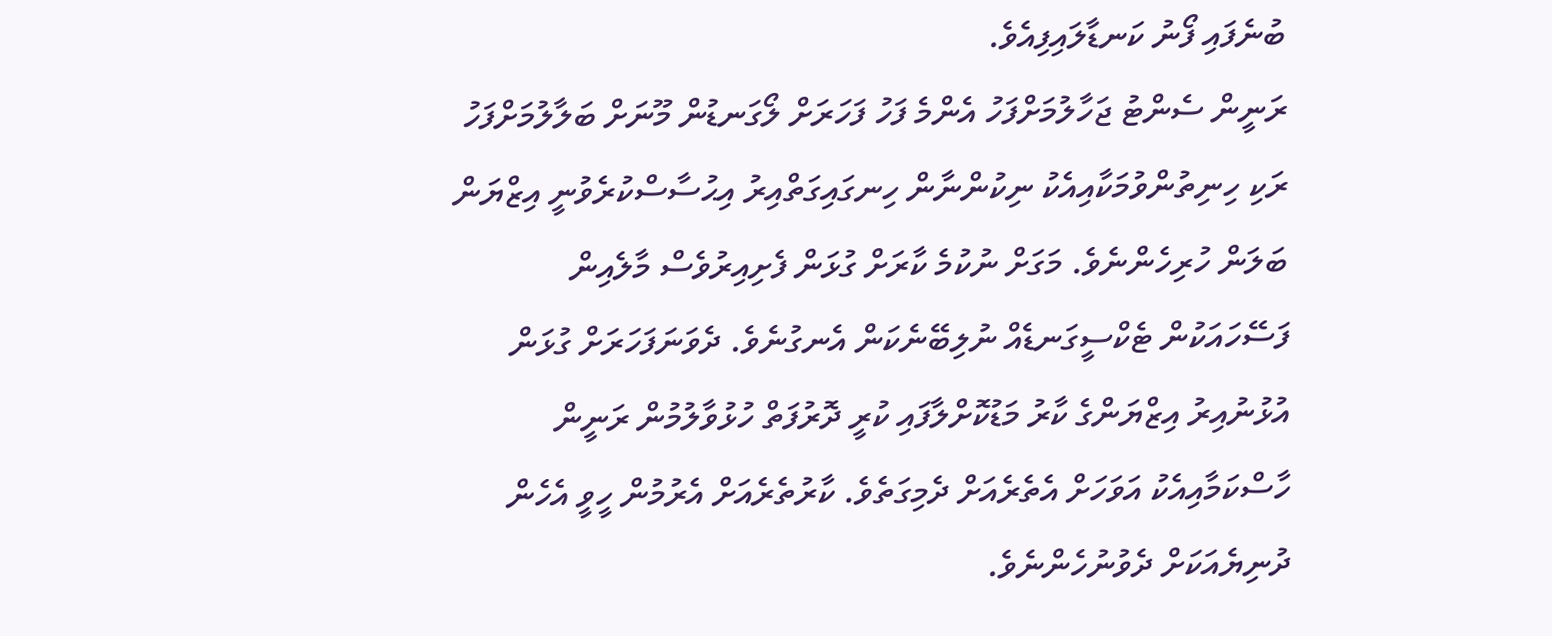ބުނެފައި ފޯނު ކަނޑާލައިފިއެވެ.
ރަނީން ސެންޓު ޖަހާލުމަށްފަހު އެންމެ ފަހު ފަހަރަށް ލޯގަނޑުން މޫނަށް ބަލާލުމަށްފަހު ރަކި ހިނިތުންވުމަކާއިއެކު ނިކުންނާން ހިނގައިގަތްއިރު އިޙުސާސްކުރެވުނީ އިޒްޔަން ބަލަން ހުރިހެންނެވެ. މަގަށް ނުކުމެ ކާރަށް ގުޅަން ފެށިއިރުވެސް މާލެއިން ފަސޭހައަކުން ޓެކްސީގަނޑެއް ނުލިބޭނެކަން އެނގުނެވެ. ދެވަނަފަހަރަށް ގުޅަން އުޅުނުއިރު އިޒްޔަންގެ ކާރު މަޑުކޮށްލާފައި ކުރީ ދޮރުފަތް ހުޅުވާލުމުން ރަނީން ހާސްކަމާއިއެކު އަވަހަށް އެތެރެއަށް ދެމިގަތެވެ. ކާރުތެރެއަށް އެރުމުން ހީވީ އެހެން ދުނިޔެއަކަށް ދެވުނުހެންނެވެ.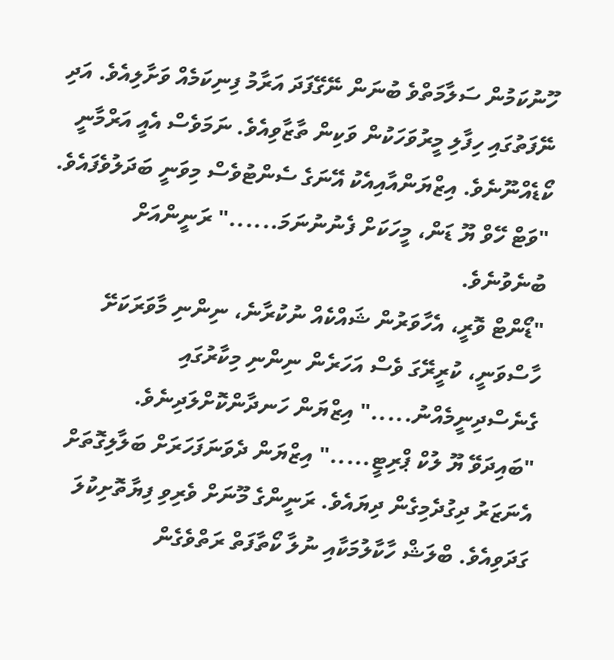ހޫނުކަމުން ސަލާމަތްވެ ބުނަން ނޭގޭފަދަ އަރާމު ފިނިކަމެއް ވަށާލިއެވެ. އަދި ނޭފަތުގައި ހިފާލި މީރުވަހަކުން ވަކިން ތާޒާވިއެވެ. ނަމަވެސް އެއީ އަރްމާނީ ކޯޑެއްނޫނެވެ. އިޒްޔަންއާއިއެކު އޭނަގެ ސެންޓުވެސް މިވަނީ ބަދަލުވެފައެވެ.
"ވަޓް ހޭވް ޔޫ ޑަން، މީހަކަށް ފެނުނުނަމަ......" ރަނީންއަށް ބުނެވުނެވެ.
"ޑޯންޓް ވޮރީ، އެހާވަރުން ޝައްކެއް ނުކުރާނެ، ނިންނި މާވަރަކަށޭ ހާސްވަނީ، ކުރީރޭގަ ވެސް އަހަރެން ނިންނި މިކާރުގައި ގެނެސްދިނީމެއްނު....." އިޒްޔަން ހަނދާންކޮށްލަދިނެވެ.
"ބައިދަވޭ ޔޫ ލުކް ޕްރިޓީ....." އިޒްޔަން ދެވަނަފަހަރަށް ބަލާލިގޮތަށް އެނަޒަރު ދިގުދެމިގެން ދިޔައެވެ. ރަނީންގެ މޫނަށް ވެރިވި ފިޔާތޮށިކުލަ ގަދަވިއެވެ. ބްލަޝް ހާކާލުމަކާއި ނުލާ ކޯތާފަތް ރަތްވެގެން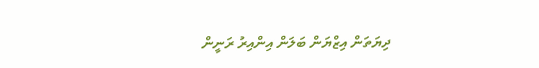ދިޔަތަން އިޒްޔަން ބަލަން އިންއިރު ރަނީން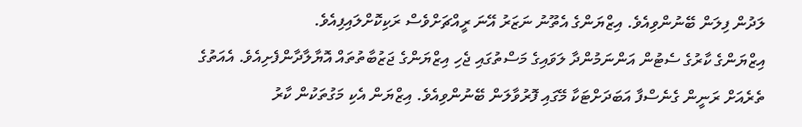ލަދުން ފިލަން ބޭނުންވިއެވެ. އިޒްޔަންގެ އެތޫނު ނަޒަރު އޭނަ ރީއްޗަށްވެސް ރަކިކޮށްލައިފިއެވެ.
އިޒްޔަންގެ ކާރުގެ ސެޓުން އަންނަމުންދާ ލަވައިގެ މަސްތުގައި ޖެހި އިޒްޔަންގެ ޖަޒުބާތުތައް އޮޔާލާދާންފެށިއެވެ. އެއަތުގެ ތެރެއަށް ރަނީން ގެނެސްފާ އަބަދަށްޓަކާ މޭގައި ފޮރުވާލަން ބޭނުންވިއެވެ. އިޒްޔަން އެކި މަގުތަކުން ކާރު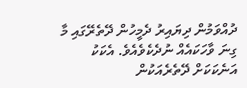ދުއްވަމުން ދިޔައިރު ދެމީހުން ދޭތެރޭގައި މާ ގިނަ ވާހަކައެއް ނުދެކެވެއެވެ. އެކަކު އަނެކަކަށް ދޭތެރެއަކުން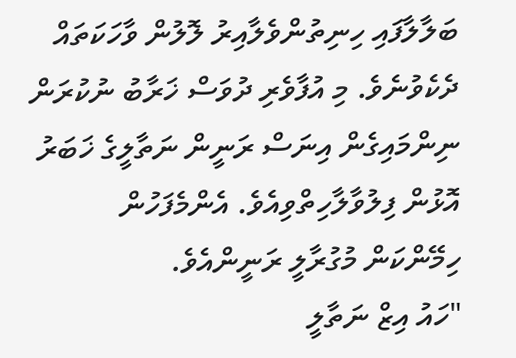ބަލާލާފައި ހިނިތުންވެލާއިރު ލޮލުން ވާހަކަތައް ދެކެވުނެވެ. މި އުފާވެރި ދުވަސް ޚަރާބު ނުކުރަން ނިންމައިގެން އިނަސް ރަނީން ނަތާލީގެ ޚަބަރު އޮޅުން ފިލުވާލާހިތްވިއެވެ. އެންމެފަހުން ހިމޭންކަން މުގުރާލީ ރަނީންއެވެ.
"ހައު އިޒް ނަތާލީ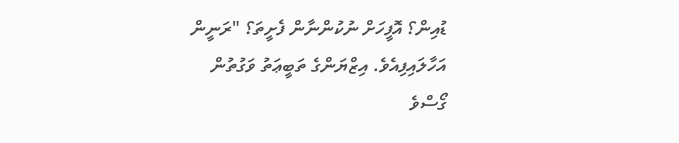ޑުއިން؟ އޮފީހަށް ނުކުންނާން ފެށީތަ؟ "ރަނީން އަހާލައިފިއެވެ. އިޒްޔަންގެ ތަބީޢަތު ވަގުތުން ގޯސްވެ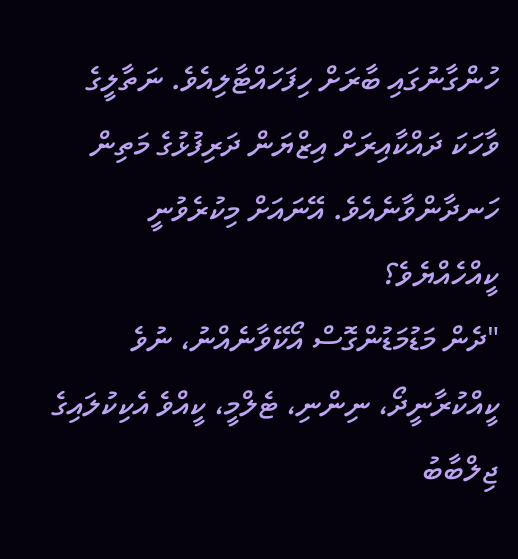ހުންގާނުގައި ބާރަށް ހިފަހައްޓާލިއެވެ. ނަތާލީގެ ވާހަކަ ދައްކާއިރަށް އިޒްޔަން ދަރިފުޅުގެ މަތިން ހަނދާންވާނެއެވެ. އޭނައަށް މިކުރެވުނީ ކީއްހެއްޔެވެ؟
"ދެން މަޑުމަޑުންގޮސް އޯކޭވާނެއްނު، ނުވެ ކީއްކުރާނީދޯ، ނިންނި، ޓެލްމީ، ކީއްވެ އެކިކުލައިގެ ޖިލްބާބު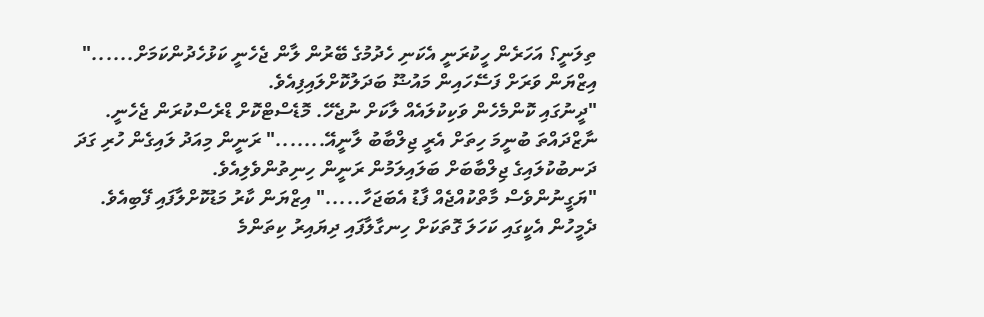ތިލަނީ؟ އަހަރެން ހީކުރަނީ އެކަނި ހެދުމުގެ ބޭރުން ލާން ޖެހެނީ ކަޅުހެދުންކަމަށް......" އިޒްޔަން ވަރަށް ފަސޭހައިން މައުޟޫ ބަދަލުކޮށްލައިފިއެވެ.
"ދީނުގައި ކޮންމެހެން ވަކިކުލައެއް ލާކަށް ނުޖެހޭ. މޮޑެސްޓްކޮށް ޑްރެސްކުރަން ޖެހެނީ. ނާޒްދައްތަ ބުނީމަ ހިތަށް އެރީ ޖިލްބާބު ލާނީއޭ......." ރަނީން މިއަދު ލައިގެން ހުރި ގަދަ ދަނބުކުލައިގެ ޖިލްބާބަށް ބަލައިލަމުން ރަނީން ހިނިތުންވެލިއެވެ.
"ޔަގީނުންވެސް މާތްކުއްޖެއް ފާޑު އެބަޖަހާ....." އިޒްޔަން ކާރު މަޑުކޮށްލާފައި ފޭބިއެވެ. ދެމީހުން އެކީގައި ކަހަލަ ގޮތަކަށް ހިނގާލާފައި ދިޔައިރު ކިތަންމެ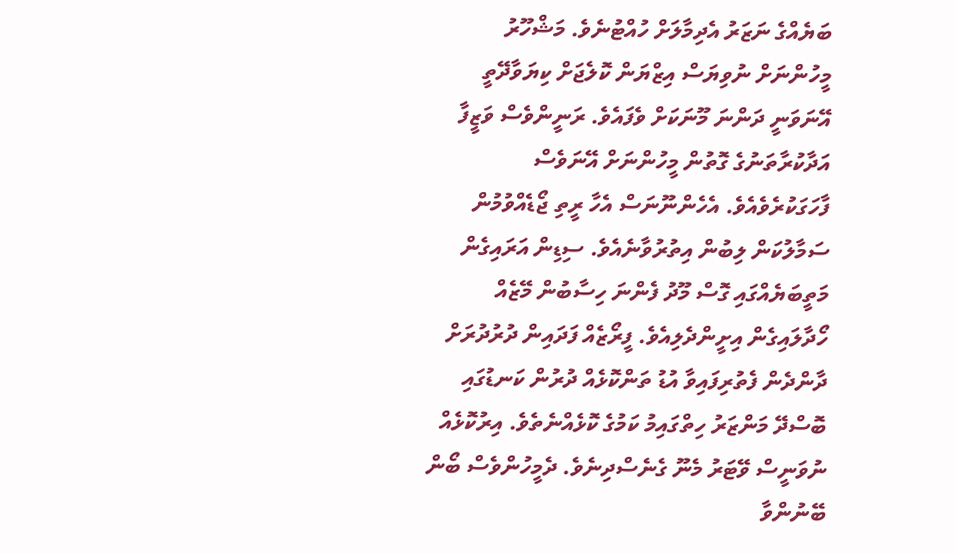ބަޔެއްގެ ނަޒަރު އެދިމާލަށް ހުއްޓުނެވެ. މަޝްހޫރު މީހުންނަށް ނުވިޔަސް އިޒްޔަން ކޮލެޖަށް ކިޔަވާދޭތީ އޭނަވަނީ ދަންނަ މޫނަކަށް ވެފައެވެ. ރަނީންވެސް ވަޒީފާ އަދާކުރާތަނުގެ ގޮތުން މީހުންނަށް އޭނަވެސް ފާހަގަކުރެވެއެވެ. އެހެންނޫނަސް އެހާ ރީތި ޖޯޑެއްވުމުން ސަމާލުކަން ލިބުން އިތުރުވާނެއެވެ. ސިޑިން އަރައިގެން މަތީބަޔެއްގައި ގޮސް މޫދު ފެންނަ ހިސާބުން މޭޒެއް ހޯދާލައިގެން އިށީންދެލިއެވެ. ފީރޯޒެއް ފަދައިން ދުރުދުރަށް ދާންދެން ފެތުރިފައިވާ އުޑު ތަންކޮޅެއް ދުރުން ކަނޑުގައި ބޮސްދޭ މަންޒަރު ހިތްގައިމު ކަމުގެ ކޮޅެއްނެތެވެ. އިރުކޮޅެއް ނުވަނީސް ވޭޓަރު މެނޫ ގެނެސްދިނެވެ. ދެމީހުންވެސް ބޯން ބޭނުންވާ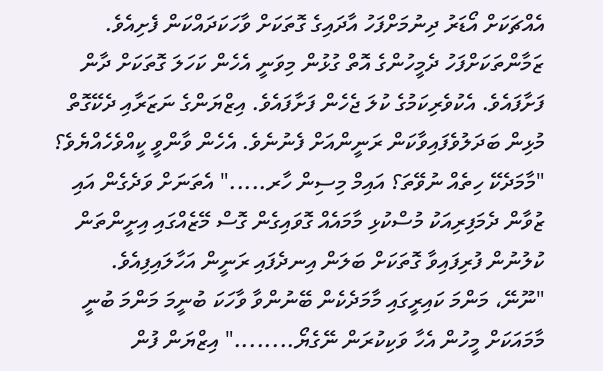އެއްޗަކަށް އޯޑަރު ދިނުމަށްފަހު އާދައިގެ ގޮތަކަށް ވާހަކަދައްކަން ފެށިއެވެ. ޒަމާންތަކަށްފަހު ދެމީހުންގެ އޮތް ގުޅުން މިވަނީ އެހެން ކަހަލަ ގޮތަކަށް ދާން ފަށާފައެވެ. އެކުވެރިކަމުގެ ކުލަ ޖެހެން ފަށާފައެވެ. އިޒްޔަންގެ ނަޒަރާއި ދެކޭގޮތް މުޅިން ބަދަލުވެފައިވާކަން ރަނީންއަށް ފެނުނެވެ. އެހެން ވާންވީ ކީއްވެހެއްޔެވެ؟
"މާމަދެކޭ ހިތެއް ނުވޭތަ؟ އައިމް މިސިން ހާރ....." އެތަނަށް ވަދެގެން އައި ޒުވާން ދެމަފިރިއަކު މުސްކުޅި މާމައެއް ގޮވައިގެން ގޮސް މޭޒެއްގައި އިށީންތަން ކުލުނުން ފުރިފައިވާ ގޮތަކަށް ބަލަން އިނދެފައި ރަނީން އަހާލައިފިއެވެ.
"ނޫނޭ، މަންމަ ކައިރީގައި މާމަދެކެން ބޭނުންވާ ވާހަކަ ބުނީމަ މަންމަ ބުނީ މާމައަކަށް މީހުން އެހާ ވަކިކުރަން ނޭގެޔޯ........" އިޒްޔަން ފުން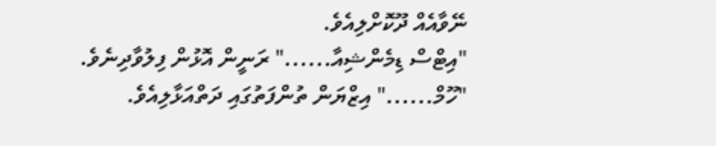ނޭވާއެއް ދޫކޮށްލިއެވެ.
"އިޓްސް ޑިމެންޝިއާ......" ރަނީން އޮޅުން ފިލުވާދިނެވެ.
"ހޫމް......" އިޒްޔަން ތުންފަތުގައި ދަތްއަޅާލިއެވެ.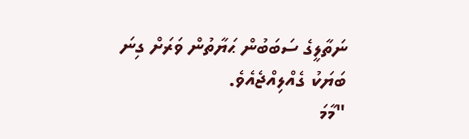ނަތާލީގެ ސަބަބުން ޙަޔާތުން ވަރަށް ގިނަ ބަޔަކު ގެއްލިއްޖެއެވެ.
"މާމަ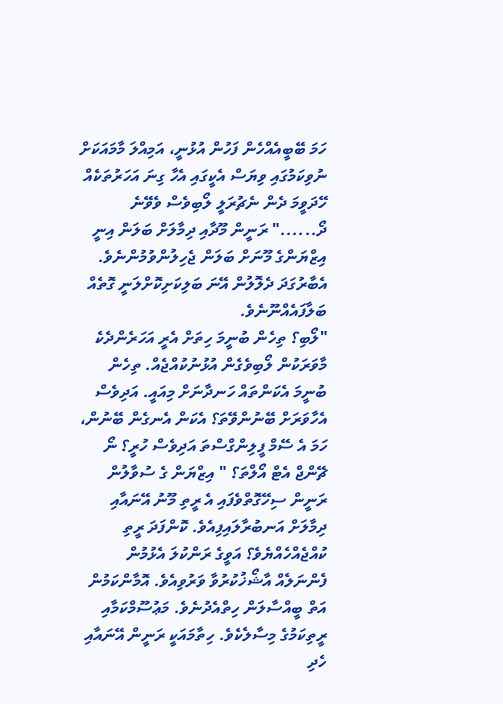ހަމަ ބޭބީއެއްހެން ފަހުން އުޅުނީ، އަމިއްލަ މާމައަކަށް ނުވިކަމުގައި ވިޔަސް އެކީގައި އެހާ ގިނަ އަހަރުތަކެއް ހޭދަވީމަ ދެން ނެޗުރަލީ ލޯބިވެސް ވެވޭނެ ދޯ......" ރަނީން މޫދާއި ދިމާލަށް ބަލަން އިނީ އިޒްޔަންގެ މޫނަށް ބަލަން ޖެހިލުންވުމުންނެވެ. އެބާރުގަދަ ދެލޮލުން އޭނަ ބަލިކަށިކޮށްލަނީ ގޮތެއް ބަލާފައެއްނޫނެވެ.
"ލޯބި؟ ތިހެން ބުނީމަ ހިތަށް އެރީ އަހަރެންދެކެ މާވަރަކުން ލޯބިވެގެން އުޅުނުކުއްޖެއް. ތިހެން ބުނީމަ އެކަންތައް ހަނދާނަށް މިއައީ. އަދިވެސް އެހާވަރަށް ބޭނުންވޭތަ؟ އެކަން އެނގެން ބޭނުން، ހަމަ އެ ސޭމް ފީލިންގްސްތަ އަދިވެސް ހުރީ؟ ނޯ ޗޭންޖް އެޓް އޯލްތަ؟ " އިޒްޔަން ގެ ސުވާލުން ރަނީން ސިހޭގޮތްވެފައި އެ ރީތި މޫނު އޭނައާއި ދިމާލަށް އަނބުރާލައިފިއެވެ. ކޮންފަދަ ރީތި ކުއްޖެއްހެއްޔެވެ؟ އަވީގެ ރަންކުލަ އެޅުމުން ފެންނަލެއް އާޝޯޚުކުރުވާ ވަރުވިއެވެ. އޮމާންކަމުން އަތް ބީއްސާލަން ހިތްއެދުނެވެ. މަޢުސޫމްކަމާއި ރީތިކަމުގެ މިސާލެކެވެ. ހިތާމައަކީ ރަނީން އޭނައާއި ހެދި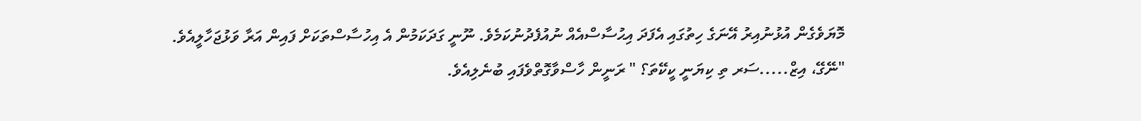މޮޔަވެގެން އުޅުނުއިރު އޭނަގެ ހިތުގައި އެފަދަ އިޙުސާސްއެއް ނުއުފެދުނުކަމެވެ. ނޫނީ ގަދަކަމުން އެ އިހުސާސްތަކަށް ފައިން އަރާ ވަޅުޖަހާލީއެވެ.
"ނޭގޭ، އިޒް.....ސަރ ތި ކިޔަނީ ކީކޭތަ؟ " ރަނީން ހާސްވާގޮތްވެފައި ބުނެލިއެވެ.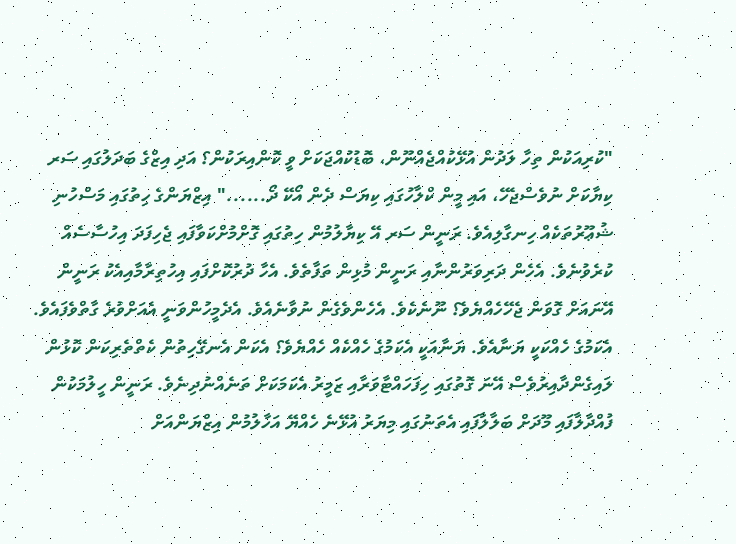"ކުރިއަކުން ތިހާ ލަދުން އުޅޭކުއްޖެއްނޫން، ބޮޑުކުއްޖަކަށް ވީ ކޮންއިރަކުން؟ އަދި އިޒްގެ ބަދަލުގައި ސަރ ކިޔާކަށް ނުވެސްޖެހޭ، އައި މީން ކްލާހުގައި ކިޔަސް ދެން އޯކޭ ދޯ......" އިޒްޔަންގެ ހިތުގައި މަސްހުނި ޝުޢޫރުތަކެއް ހިނގާލިއެވެ. ރަނީން ސަރ އޭ ކިޔާލުމުން ހިތުގައި ގޮށްމުށްކަވާފައި ޖެހިފަދަ އިހުސާސެއް ކުރެވުނެވެ. އެހެން ދަރިވަރުންނާއި ރަނީން މުޅިން ތަފާތެވެ. އެހާ ދުރުކޮށްފައި އިހުތިރާމާއިއެކު ރަނީން އޭނައަށް ގޮވަން ޖެހޭހެއްޔެވެ؟ ނޫނެކެވެ. އެހެންވެގެން ނުވާނެއެވެ. އެދެމީހުންވަނީ އެއަށްވުރެ ގާތްވެފައެވެ. އެކަމުގެ ހެއްކަކީ ޔަނާއެވެ. ޔަނާއަކީ އެކަމުގެ ހެއްކެއް ހެއްޔެވެ؟ އެކަން އެނގޭހިތުން ކެތްތެރިކަން ކޮޅުން ލައިގެންދާއިރުވެސް އޭނަ ގޮތުގައި ހިފަހައްޓާވަރާއި ޒަމީރު އެކަމަކަށް ތަނެއްނުދިނެވެ. ރަނީން ހީލުމަކުން ފުއްދާލާފައި މޫދަށް ބަލާލާފައި އެތަނުގައި މިޔަރު އުޅޭނެ ހެއްޔޭ އަހާލުމުން އިޒްޔަންއަށް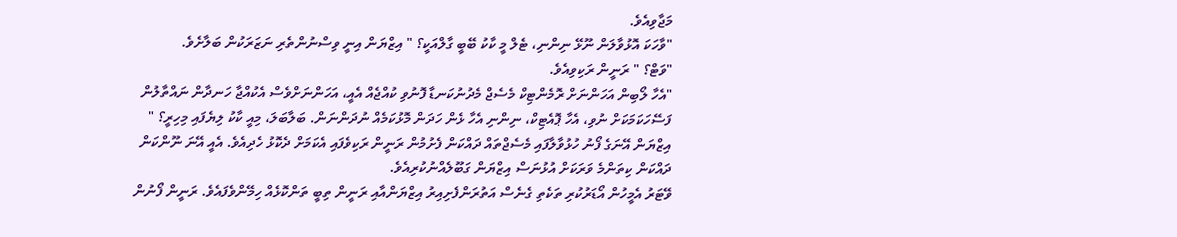މަޖާވިއެވެ.
"ވާހަކަ އޮޅުވާލަން ނޫޅޭ ނިންނި، ޓެލް މީ ކާކު ބޭބީ ގާލްއަކީ؟ " އިޒްޔަން އިނީ ވިސްނުންތެރި ނަޒަރަކުން ބަލާށެވެ.
"ވަޓް؟ " ރަނީން ރަކިވިއެވެ.
"އެހާ ލޯބިން އަހަންނަށް ރޮމެންޓިކް މެސެޖް މެދުނުކަނޑާ ފޮނުވި ކުއްޖެއް އެއީ، އަހަންނަށްވެސް އެކުއްޖާ ހަނދާން ނައްތާލުން ފަސޭހަކަމަކަށް ނުވި، އެހާ ޕޮއެޓިކް، ނިންނި އެހާ ޅެން ހަދަން މޮޅުކަމެއް ނުދަންނަން. ބަލާބަލަ، މިއީ ކާކު ލިޔެފައި މިހިރީ؟ " އިޒްޔަން އޭނަގެ ފޯނު ހުޅުވާލާފައި މެސެޖްތައް ދައްކަން ފެށުމުން ރަނީން ރަކިވެފައި އެކަމަށް ދެކޮޅު ހެދިއެވެ. އެއީ އޭނަ ނޫންކަން ދައްކަން ކިތަންމެ ވަރަކަށް އުޅުނަސް އިޒްޔަން ގަބޫލެއްނުކުރިއެވެ.
ވޭޓަރު އެމީހުން އޯޑަރުކުރި ތަކެތި ގެނެސް އަތުރަންފެށިއިރު އިޒްޔަންއާއި ރަނީން ތިބީ ތަންކޮޅެއް ހިމޭންވެފައެވެ. ރަނީން ފޯނުން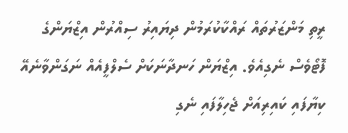ރީތި މަންޒަރުތައް ރައްކާކުރަމުން ދިޔައިރު ސިއްރުން އިޒްޔަންގެ ފޮޓޯވެސް ނެގިއެވެ. އިޒްޔަން ހަނދާނަކަށް ސެލްފީއެއް ނަގަންވާނެއޭ ކިޔާފައި ކައިރިއަށް ޖެހިލާފައި ނެގި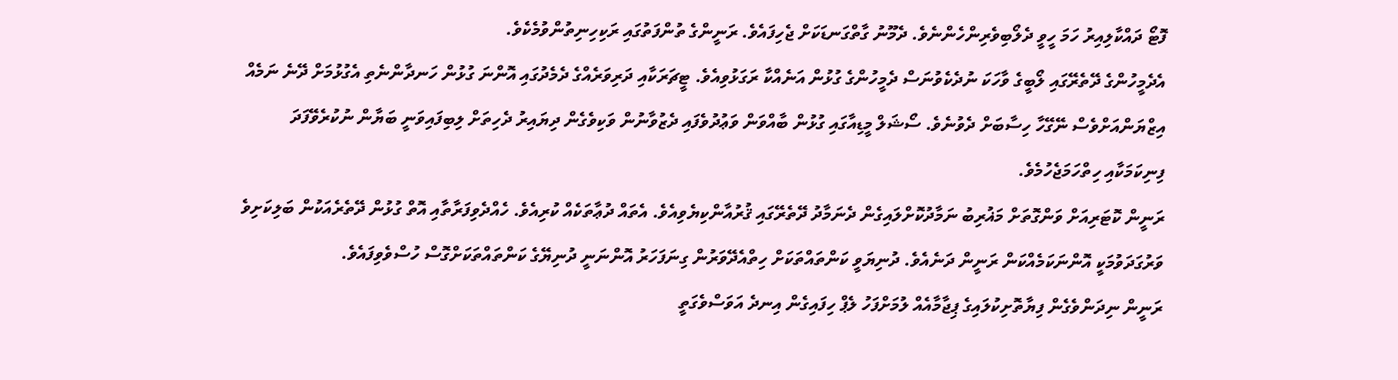ފޮޓޯ ދައްކާލިއިރު ހަމަ ހީވީ ދެލޯބިވެރިންހެންނެވެ. ދެމޫނު ގާތްގަނޑަކަށް ޖެހިފައެވެ. ރަނީންގެ ތުންފަތުގައި ރަކިހިނިތުންވުމެކެވެ.
އެދެމީހުންގެ ދޭތެރޭގައި ލޯބީގެ ވާހަކަ ނުދެކެވުނަސް ދެމީހުންގެ ގުޅުން އަނެއްކާ ރަގަޅުވިއެވެ. ޓީޗަރަކާއި ދަރިވަރެއްގެ ދެމެދުގައި އޮންނަ ގުޅުން ހަނދާންނެތި އެގުޅުމަށް ދޭނެ ނަމެއް އިޒްޔަންއަށްވެސް ނޭގޭހާ ހިސާބަށް ދެވުނެވެ. ސޯޝަލް މީޑިއާގައި ގުޅުން ބާއްވަން ވަޢުދުވެފައި ދެޒުވާނުން ވަކިވެގެން ދިޔައިރު ދެހިތަށް ލިބިފައިވަނީ ބަޔާން ނުކުރެވޭފަދަ ފިނިކަމަކާއި ހިތްހަމަޖެހުމެވެ.
ރަނީން ކޮޓަރިއަށް ވަންގޮތަށް މަޣުރިބު ނަމާދުކޮށްލައިގެން ދެނަމާދު ދޭތެރޭގައި ޤުރުއާންކިޔެވިއެވެ. އެތައް ދުޢާތަކެއް ކުރިއެވެ. ހެއްދެވިފަރާތާއި އޮތް ގުޅުން ދޭތެރެއަކުން ބަލިކަށިވެ ވަރުގަދަވުމަކީ އޮންނަކަމެއްކަން ރަނީން ދަނެއެވެ. ދުނިޔަވީ ކަންތައްތަކަށް ހިތްއެދޭވަރުން ގިނަފަހަރު އޮންނަނީ ދުނިޔޭގެ ކަންތައްތަކަށްގޮސް ހުސްވެވިފައެވެ.
ރަނީން ނިދަންވެގެން ފިޔާތޮށިކުލައިގެ ޕިޖާމާއެއް ލުމަށްފަހު ލެޕް ހިފައިގެން އިނދެ އަވަސްވެގަތީ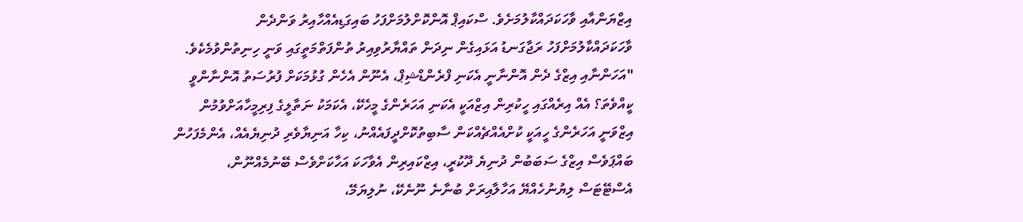އިޒްޔަންއާއި ވާހަކަދައްކާލުމަށެވެ. ސްކައިޕް އޮންކޮށްލުމަށްފަހު ބައިގަޑިއެއްހާއިރު ވަންދެން ވާހަކަދައްކާލުމަށްފަހު ރަޖާގަނޑު އަޅައިގެން ނިދަން ތައްޔާރުވިއިރު ތުންފަތްމަތީގައި ވަނީ ހިނިތުންވުމެކެވެ.
"އަހަންނާއި އިޒްގެ ދެން އޮންނާނީ އެކަނި ފްރެންޑްޝިޕް، އެނޫން އެހެން ގުޅުމަކަށް ފުރުސަތު އޮންނާންވީ ކީއްވެތަ؟ އެއް އިރެއްގައި ހީކުރިން އިޒްއަކީ އެކަނި އަހަރެންގެ މީހެކޭ، އެކަމަކު ނަތާލީގެ ފިރިމީހާއަށްވުމުން އިޒްވަނީ އަހަރެންގެ ހީއަކީ ކުށްއެއްޗެއްކަން ސާބިތުކޮށްދީފައެއްނު، ކިހާ އަނިޔާވެރި ދުނިޔެއެއް، އެންމެފަހުން ބައްޕަވެސް އިޒްގެ ސަބަބުން ދުނިޔެ ދޫކުރީ، އިޒްކައިރިން އެވާހަކަ އަހާކަށްވެސް ބޭނުމެއްނޫން، އެސްޓޭޓަސް ލިޔުނުހެއްޔޭ އަހާލާއިރަށް ބުނާނެ ނޫނެކޭ، ނުލިޔަމޭ،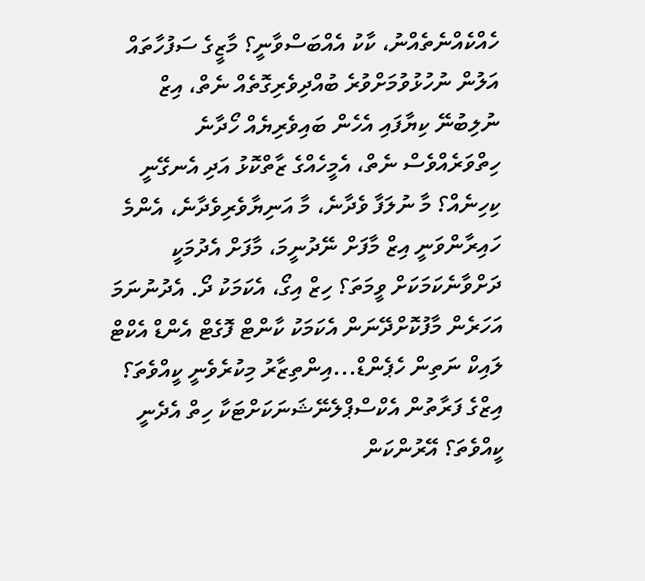ހެއްކެއްނެތެއްނު، ކާކު އެއްބަސްވާނީ؟ މާޒީގެ ސަފުހާތައް އަލުން ނުހުޅުވުމަށްވުރެ ބުއްދިވެރިގޮތެއް ނެތް، އިޒް ނުލިބުނޭ ކިޔާފައި އެހެން ބައިވެރިޔެއް ހޯދާނެ ހިތްވަރެއްވެސް ނެތް، އެމީހެއްގެ ޒާތްކޮޅު އަދި އެނގޭނީ ކިހިނެއް؟ މާ ނުލަފާ ވެދާނެ، މާ އަނިޔާވެރިވެދާނެ، އެންމެ ހައިރާންވަނީ އިޒް މާފަށް ނޭދުނީމަ، މާފަށް އެދުމަކީ ދަށްވާނެކަމަކަށް ވީމަތަ؟ ހިޒް އިގޯ، އެކަމަކު ދޯ. އެދުނުނަމަ އަހަރެން މާފުކޮށްދޭނަން އެކަމަކު ކާންޓް ފޮގެޓް އެންޑް އެކްޓް ލައިކް ނަތިން ހެޕެންޑް...އިންތިޒާރު މިކުރެވެނީ ކީއްވެތަ؟ އިޒްގެ ފަރާތުން އެކްސްޕްލެނޭޝަނަކަށްޓަކާ ހިތް އެދެނީ ކީއްވެތަ؟ އޭރުންކަން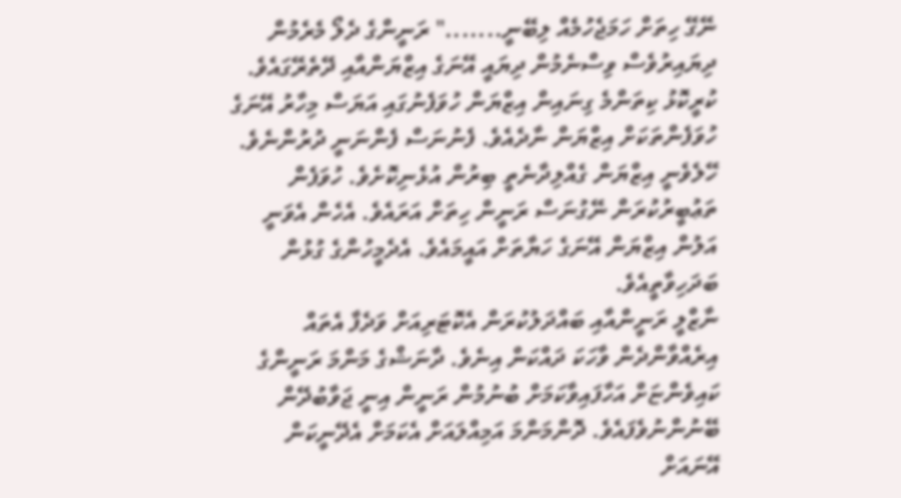ނޭގޭ ހިތަށް ހަމަޖެހުމެއް ލިބޭނީ......." ރަނީންގެ ދެލޯ މެރެމުން ދިޔައިރުވެސް ވިސްނެމުން ދިޔައީ އޭނަގެ އިޒްޔަންއާއި ދޭތެރޭގައެވެ.
ކުރީކޮޅު ކިތަންމެ ގިނައިން އިޒްޔަން ހުވަފެނުގައި އަޔަސް މިހާރު އޭނަގެ ހުވަފެންތަކަށް އިޒްޔަން ނާދެއެވެ. ފެނުނަސް ފެންނަނީ ދުރުންނެވެ. ހޭލެވެނީ އިޒްޔަން ގެއްލިދާނެތީ ބިރުން އުޅެނިކޮށެވެ. ހުވަފެން ތަޢުބީރުކުރަން ނޭގުނަސް ރަނީން ހިތަށް އަރައެވެ. އެހެން އެވަނީ އަލުން އިޒްޔަން އޭނަގެ ހަޔާތަށް އައީމައެވެ. އެދެމީހުންގެ ގުޅުން ބަދަހިވާތީއެވެ.
ނާޒްލީ ރަނީންއާއި ބައްދަލުކުރަން އެކޮޓަރިއަށް ވަދެފާ އެތައް އިރެއްވާންދެން ވާހަކަ ދައްކަން އިނެވެ. ދާނަޝްގެ މަންމަ ރަނީންގެ ކައިވެންޏަށް އަހާފައިވާކަމަށް ބުނުމުން ރަނީން އިނީ ޖަވާބުދޭން ބޭނުންނުވެފައެވެ. ދޮންމަންމަ އަމިއްލައަށް އެކަމަށް އެދޭނީކަން އޭނައަށް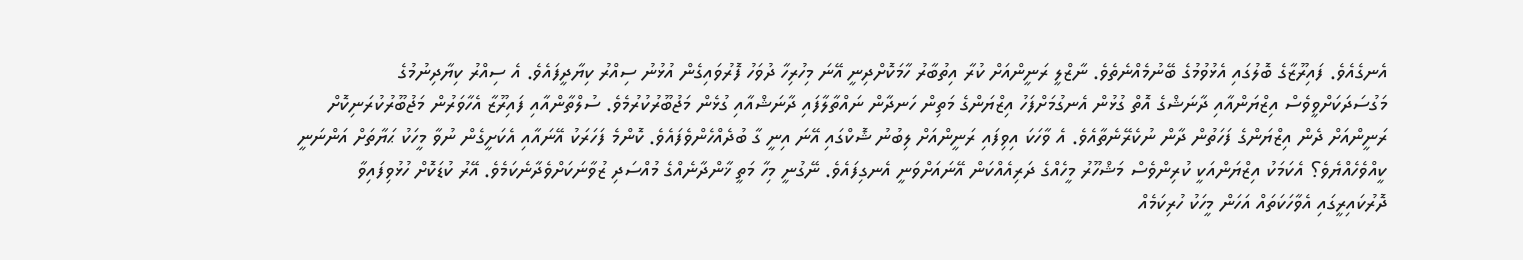އެނގެއެވެ. ފައިރޫޒާގެ ބޮލުގައި އެޅުވުމުގެ ބޭނުމެއްނެތެވެ. ނާޒްލީ ރަނީންއަށް ކުރާ އިތުބާރު ހާމަކޮށްދިނީ އޭނަ މިހުރިހާ ދުވަހު ފޮރުވައިގެން އުޅުނު ސިއްރު ކިޔާދީފައެވެ. އެ ސިއްރު ކިޔާދިނުމުގެ މަގުސަދަކަށްވީވެސް އިޒްޔަންއާއި ދާނަޝްގެ އޮތް ގުޅުން އެނގުމަށްފަހު އިޒްޔަންގެ މަތިން ހަނދާން ނައްތާލާފައި ދާނަޝްއާއި ގުޅެން މަޖުބޫރުކުރުމެވެ. ސުލްތާންއާއި ފައިރޫޒާ އެހާވަރުން މަޖުބޫރުކުރަނިކޮށް ރަނީންއަށް ދެން އިޒްޔަންގެ ފަހަތުން ދާން ނުކެރޭނެތާއެވެ. އެ ވާހަކަ އިވިފައި ރަނީންއަށް ލިބުނު ޝޮކްގައި އޭނަ އިނީ ގާ ބުދެއްހެންވެފައެވެ. ކޮންމެ ފަހަރަކު އޭނައާއި އެކަށީގެން ނުވާ މީހަކު ޙަޔާތަށް އަންނަނީ ކީއްވެހެއްޔެވެ؟ އެކަމަކު އިޒްޔަންއަކީ ކުރިންވެސް މަޝްހޫރު މީހެއްގެ ދަރިއެއްކަން އޭނައަށްވަނީ އެނގިފައެވެ. ނޭގުނީ މިހާ މަތީ ޚާންދާނެއްގެ މުއްސަދި ޒުވާނަކަށްވެދާނެކަމެވެ. އޭރު ކުޑަކޮށް ހުޅުވިފައިވާ ދޮރުކައިރީގައި އެވާހަކަތައް އަހަން މީހަކު ހުރިކަމެއް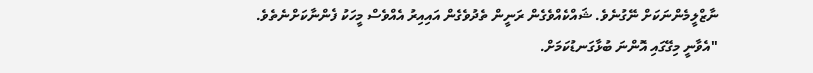ނާޒްލީމެންނަކަށް ނޭގުނެވެ. ޝައްކެއްވެގެން ރަނީން ތެދުވެގެން އައިއިރު އެއްވެސް މީހަކު ފެންނާކަށްނެތެވެ.
"އެވާނީ މިގޭގައި އޮންނަ ބުޅާގަނޑުކަމަށް.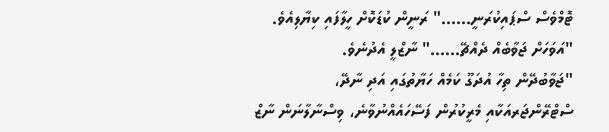ޓޮމްވެސް ސްޕައިކުރަނީ......" ރަނީން ކުޑަކޮށް ހީލާފައި ކިޔާލިއެވެ.
"އަވަހަށް ޖަވާބެއް ދެއްޗޭ......" ނާޒްލީ އެދުނެވެ.
"ޖަވާބުދޭން ތިހާ އުދަގޫ ކަމެއް ހަޔާތުގައި އަދި ނާދޭ، ސްޓްރޭންޖަރއަކާއި މެރީކުރުން ފަސޭހައެއްނުވާނެ، ވިސްނާލާނަން ނާޒް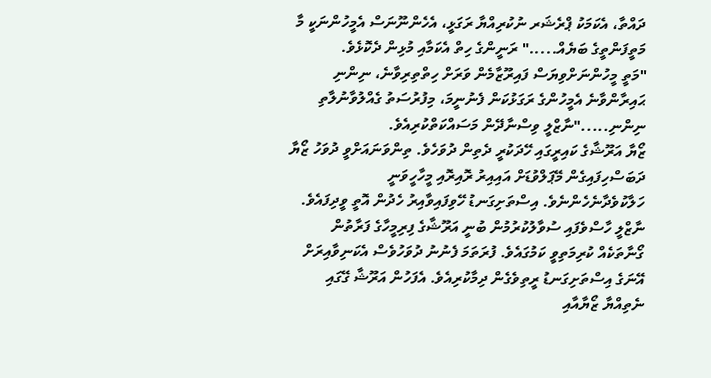ދައްތާ، އެކަމަކު ޕްރެޝަރ ނުކުރިއްޔާ ރަގަޅީ، އެހެންނޫނަސް އެމީހުންނަކީ މާ މަތީފަންތީގެ ބަޔެއް....." ރަނީންގެ ހިތް އެކަމާއި މުޅިން ދެކޮޅެވެ.
"މަތީ މީހުންނަށްވިޔަސް ފައިރޫޒާމެން ވަރަށް ހިތްތިރިވާނެ، ނިންނި ޙައިރާންވާނެ އެމީހުންގެ ރަގަޅުކަން ފެނުނީމަ، މިފުރުސަތު ގެއްލުވާނުލާތި ނިންނި....."ނާޒްލީ ވިސްނާދޭން މަސައްކަތްކުރިއެވެ.
ޒޯޔާ އަރޫޝާގެ ކައިރީގައި ހޭދަކުރީ ދެތިން ދުވަހެވެ. ތިންވަނައަށްވީ ދުވަހު ޒޯޔާ ދަބަސްހިފައިގެން މޭޕަލްވުޑަށް އައިއިރު ރޮއިރޮއި މީހާހީވަނީ ހަލާކުވެދާނެހެންނެވެ. އިސްތަށިގަނޑު ހޭވިފައިވާއިރު ހެދުން އޮތީ ވީދިފައެވެ. ނާޒްލީ ހާސްވެފައި ސުވާލުކުރުމުން ބުނީ އަރޫޝާގެ ފިރިމީހާގެ ފަރާތުން ގޯނާތަކެއް ކުރިމަތިވީ ކަމުގައެވެ. ފުރަތަމަ ފެނުނު ދުވަހުވެސް އެކަނިވާއިރަށް އޭނަގެ އިސްތަށިގަނޑު ރީތިވެގެން ދިމާކުރިއެވެ. އެފަހުން އަރޫޝާ ގޭގައި ނެތިއްޔާ ޒޯޔާއާއި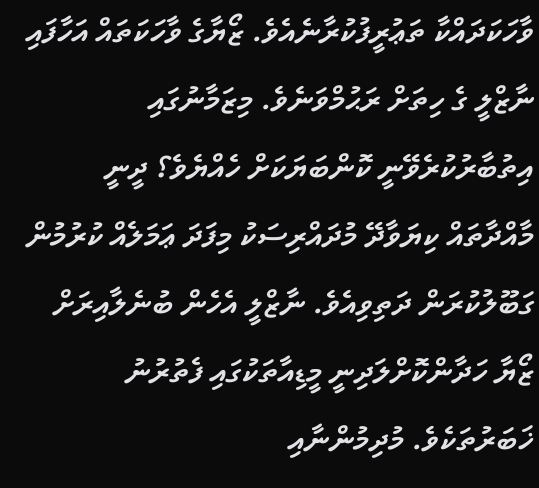ވާހަކަދައްކާ ތަޢުރީފުކުރާނެއެވެ. ޒޯޔާގެ ވާހަކަތައް އަހާފައި ނާޒްލީ ގެ ހިތަށް ރަޙުމްވަނެވެ. މިޒަމާނުގައި އިތުބާރުކުރެވޭނީ ކޮންބަޔަކަށް ހެއްޔެވެ؟ ދީނީ މާއްދާތައް ކިޔަވާދޭ މުދައްރިސަކު މިފަދަ ޢަމަލެއް ކުރުމުން ގަބޫލުކުރަން ދަތިވިއެވެ. ނާޒްލީ އެހެން ބުނެލާއިރަށް ޒޯޔާ ހަދާންކޮށްލަދިނީ މީޑިއާތަކުގައި ފެތުރުނު ޚަބަރުތަކެވެ. މުދިމުންނާއި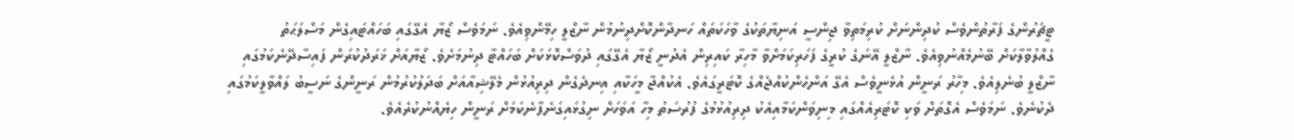ޓީޗަރުންގެ ފަރާތުންވެސް ކުދިންނަށް ކުރިމަތިވާ ޖިންސީ އަނިޔާތަކުގެ ވާހަކަތައް ހަނދާންކޮށްދިނުމުން ނާޒްލީ ހިމޭންވިއެވެ. ނަމަވެސް ޒޯޔާ އެގޭގައި ބަހައްޓައިގެން މަސްލަޙަތު ގެއްލުވާލާކަށް ބޭނުމެއްނުވިއެވެ. ނާޒްލީ އޭނަގެ ކުރީގެ ފަހަރިކަމަށްވާ މާހިރާ ކައިރިން އެދުނީ ޒޯޔާ އެގޭގައި ދުވަސްކޮޅަކަށް ބަހައްޓާ ދިނުމަށެވެ. ޒޯޔާއަށް ޚަރަދުކުރަން ފައިސާދޭނެކަމުގައި ނާޒްލީ ބުނެލިއެވެ. މިހާރު ރަނީން އުޅެނީވެސް އެގޭ އަންހެންކުއްޖެއްގެ ކޮޓަރީގައެވެ. އެކުއްޖާ މީހަކާއި އިނދެގެން ދިރިއުޅުން މެލޭޝިއާއަށް ބަދަލުކުރުމުން ރަނީންގެ ނަސީބު ލައްވާލީކަމުގައި ދެކުނެވެ. ނަމަވެސް އެގޮތަށް ވަކި ކޮޓަރިއެއްގައި މިނިވަންކަމާއިއެކު ދިރިއުޅުމުގެ ފުރުސަތު މިހާ އަވަހަށް ނިގުޅައިގަނެފާނެކަމަށް ރަނީން ހިޔެއްނުކުރެއެވެ.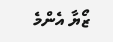ޒޯޔާ އެންމެ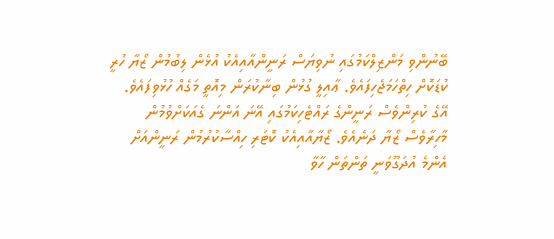ބޭނުންވި މަންޒިލްކަމުގައި ނުވިޔަސް ރަނީންއާއިއެކު އުޅެން ލިބުމުން ޒޯޔާ ހުރީ ކުޑަކޮށް ހިތްހަމަޖެހިފައެވެ. ޢާއިލީ ގުޅުން ބިނާކުރަން މިއޮތީ މަގެއް ހުޅުވިފައެވެ. އޭގެ ކުރިންވެސް ރަނީންގެ ރައްޓެހިކަމުގައި އޭނަ އަންނަ ގެއަކަށްވުމުން މާހިރާވެސް ޒޯޔާ ދަނެއެވެ. ޒޯޔާއާއިއެކު ކޮޓަރި ހިއްސާކުރުމުން ރަނީންއަށް އެންމެ އުދަގޫވަނީ ތަންތަން ހާވާ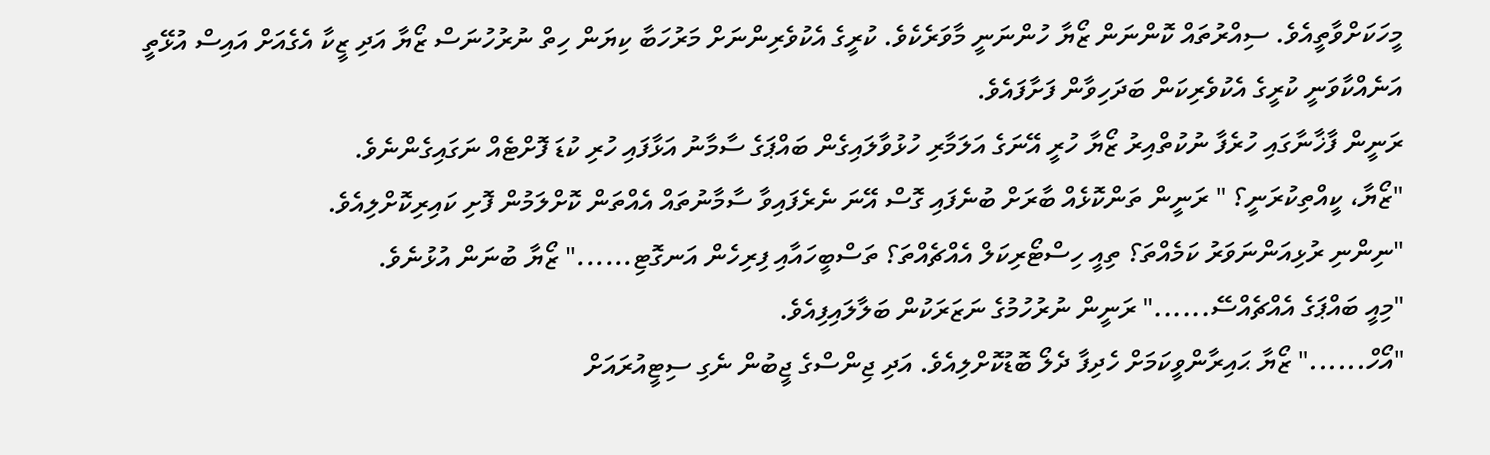މީހަކަށްވާތީއެވެ. ސިއްރުތައް ކޮންނަން ޒޯޔާ ހުންނަނީ މާވަރެކެވެ. ކުރީގެ އެކުވެރިންނަށް މަރުހަބާ ކިޔަން ހިތް ނުރުހުނަސް ޒޯޔާ އަދި ޒީކާ އެގެއަށް އައިސް އުޅޭތީ އަނެއްކާވަނީ ކުރީގެ އެކުވެރިކަން ބަދަހިވާން ފަށާފައެވެ.
ރަނީން ފާޚާނާގައި ހުރެފާ ނުކުތްއިރު ޒޯޔާ ހުރީ އޭނަގެ އަލަމާރި ހުޅުވާލައިގެން ބައްޕަގެ ސާމާނު އަޅާފައި ހުރި ކުޑަ ފޮށްޓެއް ނަގައިގެންނެވެ.
"ޒޯޔާ، ކީއްތިކުރަނީ؟ " ރަނީން ތަންކޮޅެއް ބާރަށް ބުނެފައި ގޮސް އޭނަ ނެރެފައިވާ ސާމާނުތައް އެއްތަން ކޮށްލަމުން ފޮށި ކައިރިކޮށްލިއެވެ.
"ނިންނި ރުޅިއަންނަވަރު ކަމެއްތަ؟ ތިއީ ހިސްޓޯރިކަލް އެއްޗެއްތަ؟ ތަސްބީހައާއި ފިރިހެން އަނގޮޓި......" ޒޯޔާ ބުނަން އުޅުނެވެ.
"މިއީ ބައްޕަގެ އެއްޗެއްސޭ......" ރަނީން ނުރުހުމުގެ ނަޒަރަކުން ބަލާލައިފިއެވެ.
"އޯހް......" ޒޯޔާ ޙައިރާންވީކަމަށް ހެދިފާ ދެލޯ ބޮޑުކޮށްލިއެވެ. އަދި ޖިންސްގެ ޖީބުން ނެގި ސިޓީއުރައަށް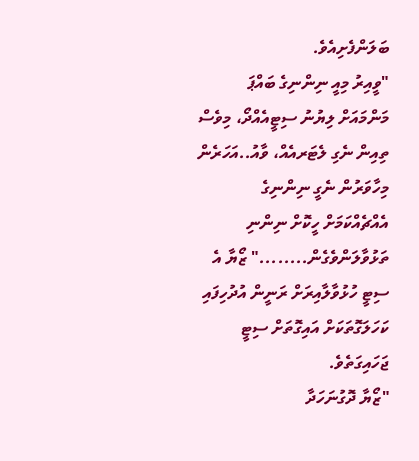ބަލަންފެށިއެވެ.
"ވީއިރު މިއީ ނިންނިގެ ބައްޕަ މަންމައަށް ލިޔުނު ސިޓީއެއްދޯ، މިވެސް ތިއިން ނެގި ލެޓަރއެއް، ވާއު..އަހަރެން މިހާވަރުން ނެގީ ނިންނިގެ އެއްޗެއްކަމަށް ހީކޮށް ނިންނި ތަޅުވާލަންވެގެން........" ޒޯޔާ އެ ސިޓީ ހުޅުވާލާއިރަށް ރަނީން އުދުހިފައި ކަހަލަގޮތަކަށް އައިގޮތަށް ސިޓީ ޖަހައިގަތެވެ.
"ޒޯޔާ ދޮގުނަހަދާ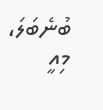ބުނެބަލަ، މިއީ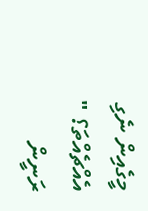މީގެއިން ނެގި އެއްޗެއްތަ؟ " ރަނީން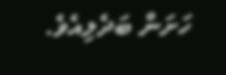ހަށަން ބަދެލިއެވެ.